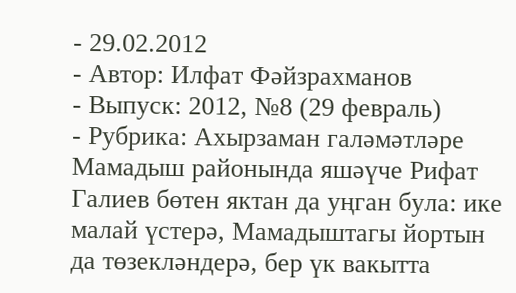- 29.02.2012
- Автор: Илфат Фәйзрахманов
- Выпуск: 2012, №8 (29 февраль)
- Рубрика: Ахырзаман галәмәтләре
Мамадыш районында яшәүче Рифат Галиев бөтен яктан да уңган була: ике малай үстерә, Мамадыштагы йортын да төзекләндерә, бер үк вакытта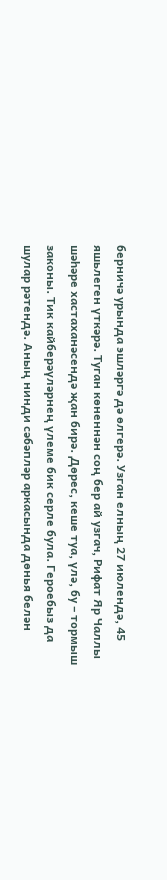берничә урында эшләргә дә өлгерә. Узган елның 27 июлендә, 45 яшьлеген үткәрә. Туган көненнән соң бер ай узгач, Рифат Яр Чаллы шәһәре хастаханәсендә җан бирә. Дөрес, кеше туа, үлә, бу – тормыш законы. Тик кайберәүләрнең үлеме бик серле була. Героебыз да шулар рәтендә. Аның нинди сәбәпләр аркасында дөнья белән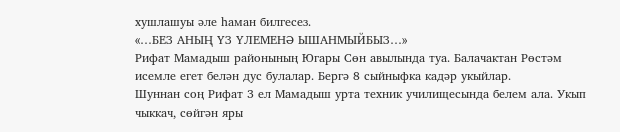хушлашуы әле һаман билгесез.
«…БЕЗ АНЫҢ ҮЗ ҮЛЕМЕНӘ ЫШАНМЫЙБЫЗ…»
Рифат Мамадыш районының Югары Сөн авылында туа. Балачактан Рөстәм исемле егет белән дус булалар. Бергә 8 сыйныфка кадәр укыйлар.
Шуннан соң Рифат 3 ел Мамадыш урта техник училищесында белем ала. Укып чыккач, сөйгән яры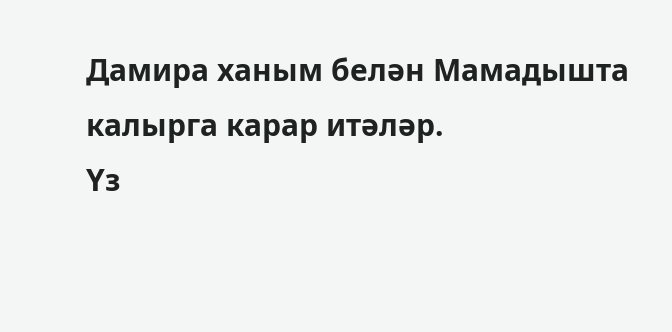Дамира ханым белән Мамадышта калырга карар итәләр.
Үз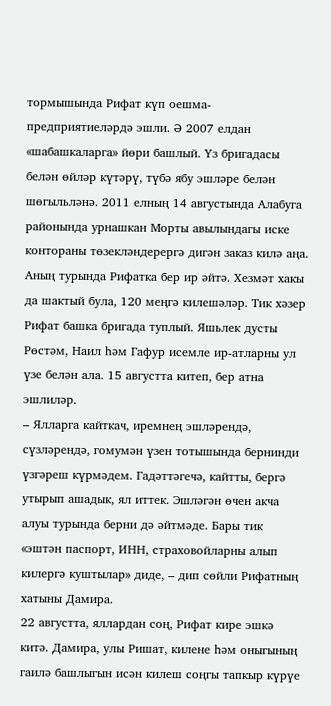тормышында Рифат күп оешма-предприятиеләрдә эшли. Ә 2007 елдан «шабашкаларга» йөри башлый. Үз бригадасы белән өйләр күтәрү, түбә ябу эшләре белән шөгыльләнә. 2011 елның 14 августында Алабуга районында урнашкан Морты авылындагы иске контораны төзекләндерергә дигән заказ килә аңа. Аның турында Рифатка бер ир әйтә. Хезмәт хакы да шактый була, 120 меңгә килешәләр. Тик хәзер Рифат башка бригада туплый. Яшьлек дусты Рөстәм, Наил һәм Гафур исемле ир-атларны ул үзе белән ала. 15 августта китеп, бер атна эшлиләр.
– Ялларга кайткач, иремнең эшләрендә, сүзләрендә, гомумән үзен тотышында бернинди үзгәреш күрмәдем. Гадәттәгечә, кайтты, бергә утырып ашадык, ял иттек. Эшләгән өчен акча алуы турында берни дә әйтмәде. Бары тик «эштән паспорт, ИНН, страховойларны алып килергә куштылар» диде, – дип сөйли Рифатның хатыны Дамира.
22 августта, яллардан соң, Рифат кире эшкә китә. Дамира, улы Ришат, килене һәм оныгының гаилә башлыгын исән килеш соңгы тапкыр күрүе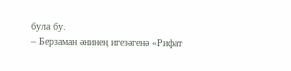була бу.
– Берзаман әнинең игезәгенә «Рифат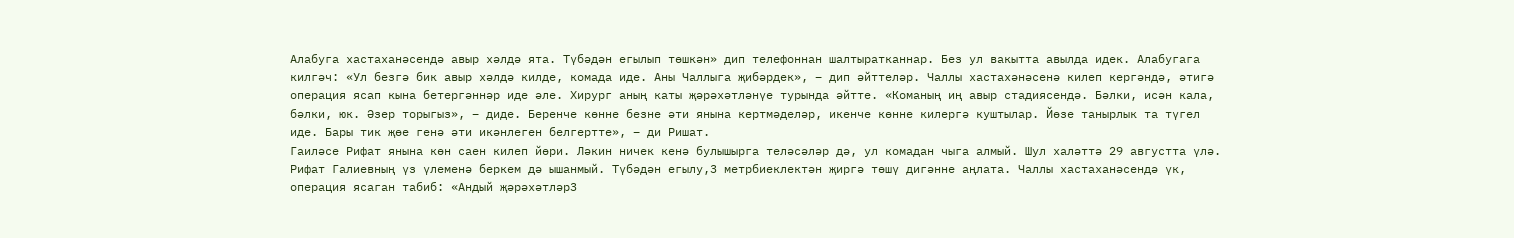Алабуга хастаханәсендә авыр хәлдә ята. Түбәдән егылып төшкән» дип телефоннан шалтыратканнар. Без ул вакытта авылда идек. Алабугага килгәч: «Ул безгә бик авыр хәлдә килде, комада иде. Аны Чаллыга җибәрдек», – дип әйттеләр. Чаллы хастахәнәсенә килеп кергәндә, әтигә операция ясап кына бетергәннәр иде әле. Хирург аның каты җәрәхәтләнүе турында әйтте. «Команың иң авыр стадиясендә. Бәлки, исән кала, бәлки, юк. Әзер торыгыз», – диде. Беренче көнне безне әти янына кертмәделәр, икенче көнне килергә куштылар. Йөзе танырлык та түгел иде. Бары тик җөе генә әти икәнлеген белгертте», – ди Ришат.
Гаиләсе Рифат янына көн саен килеп йөри. Ләкин ничек кенә булышырга теләсәләр дә, ул комадан чыга алмый. Шул халәттә 29 августта үлә.
Рифат Галиевның үз үлеменә беркем дә ышанмый. Түбәдән егылу,3 метрбиеклектән җиргә төшү дигәнне аңлата. Чаллы хастаханәсендә үк, операция ясаган табиб: «Андый җәрәхәтләр3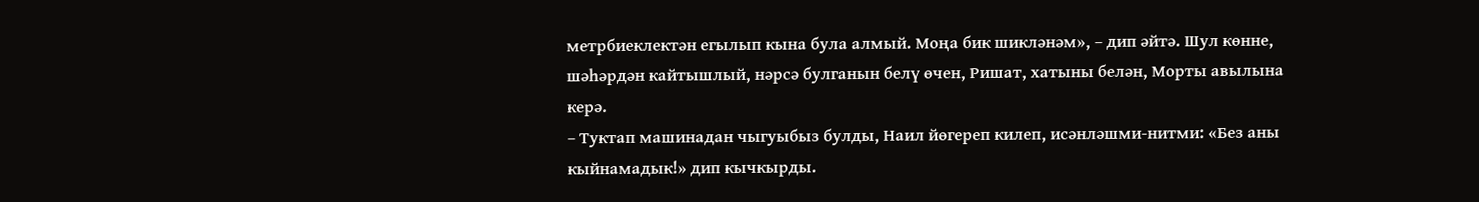метрбиеклектән егылып кына була алмый. Моңа бик шикләнәм», – дип әйтә. Шул көнне, шәһәрдән кайтышлый, нәрсә булганын белү өчен, Ришат, хатыны белән, Морты авылына керә.
– Туктап машинадан чыгуыбыз булды, Наил йөгереп килеп, исәнләшми-нитми: «Без аны кыйнамадык!» дип кычкырды.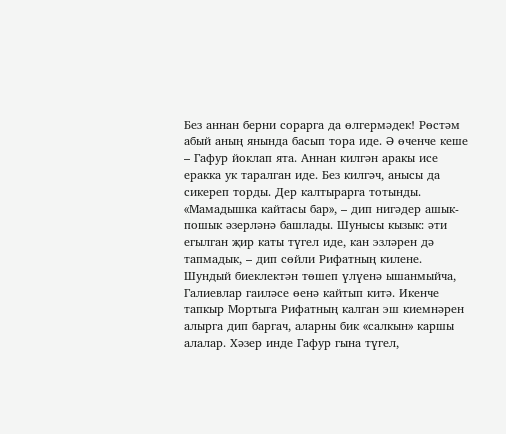Без аннан берни сорарга да өлгермәдек! Рөстәм абый аның янында басып тора иде. Ә өченче кеше – Гафур йоклап ята. Аннан килгән аракы исе еракка ук таралган иде. Без килгәч, анысы да сикереп торды. Дер калтырарга тотынды. «Мамадышка кайтасы бар», – дип нигәдер ашык-пошык әзерләнә башлады. Шунысы кызык: әти егылган җир каты түгел иде, кан эзләрен дә тапмадык, – дип сөйли Рифатның килене.
Шундый биеклектән төшеп үлүенә ышанмыйча, Галиевлар гаиләсе өенә кайтып китә. Икенче тапкыр Мортыга Рифатның калган эш киемнәрен алырга дип баргач, аларны бик «салкын» каршы алалар. Хәзер инде Гафур гына түгел,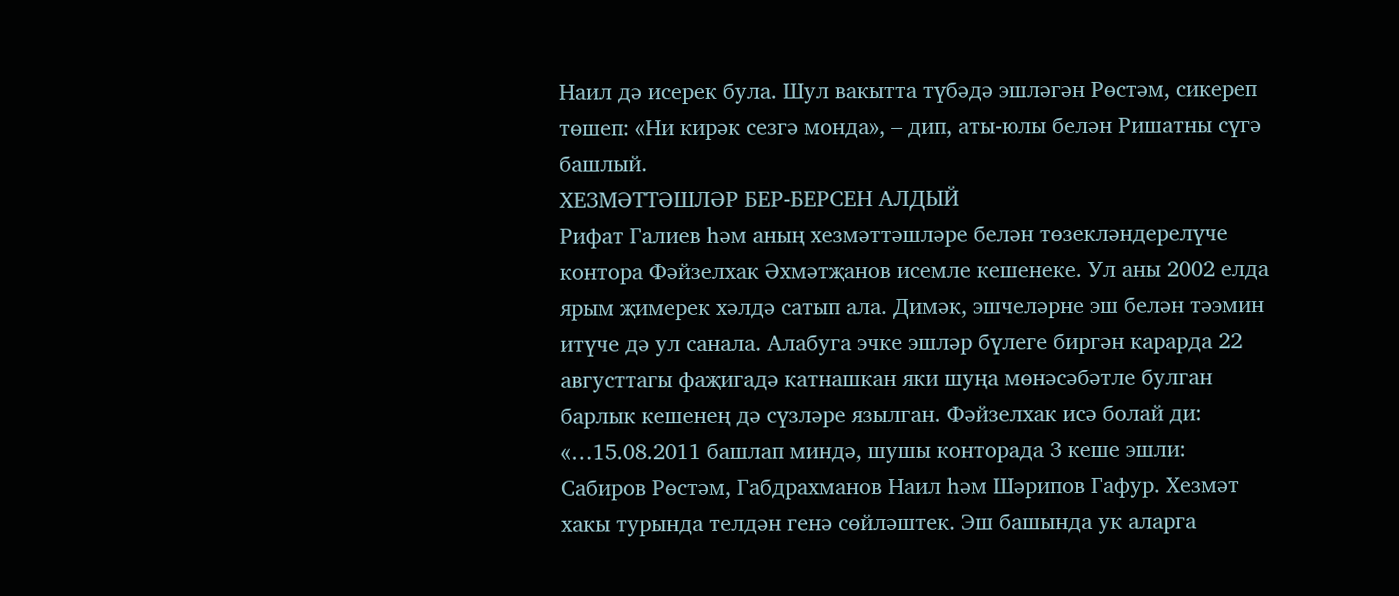Наил дә исерек була. Шул вакытта түбәдә эшләгән Рөстәм, сикереп төшеп: «Ни кирәк сезгә монда», – дип, аты-юлы белән Ришатны сүгә башлый.
ХЕЗМӘТТӘШЛӘР БЕР-БЕРСЕН АЛДЫЙ
Рифат Галиев һәм аның хезмәттәшләре белән төзекләндерелүче контора Фәйзелхак Әхмәтҗанов исемле кешенеке. Ул аны 2002 елда ярым җимерек хәлдә сатып ала. Димәк, эшчеләрне эш белән тәэмин итүче дә ул санала. Алабуга эчке эшләр бүлеге биргән карарда 22 августтагы фаҗигадә катнашкан яки шуңа мөнәсәбәтле булган барлык кешенең дә сүзләре язылган. Фәйзелхак исә болай ди: «…15.08.2011 башлап миндә, шушы конторада 3 кеше эшли: Сабиров Рөстәм, Габдрахманов Наил һәм Шәрипов Гафур. Хезмәт хакы турында телдән генә сөйләштек. Эш башында ук аларга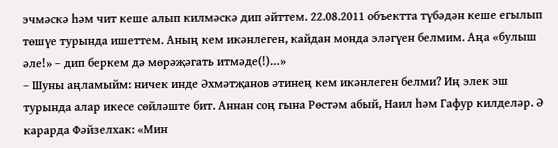эчмәскә һәм чит кеше алып килмәскә дип әйттем. 22.08.2011 объектта түбәдән кеше егылып төшүе турында ишеттем. Аның кем икәнлеген, кайдан монда эләгүен белмим. Аңа «булыш әле!» – дип беркем дә мөрәҗәгать итмәде(!)…»
– Шуны аңламыйм: ничек инде Әхмәтҗанов әтинең кем икәнлеген белми? Иң элек эш турында алар икесе сөйләште бит. Аннан соң гына Рөстәм абый, Наил һәм Гафур килделәр. Ә карарда Фәйзелхак: «Мин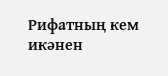Рифатның кем икәнен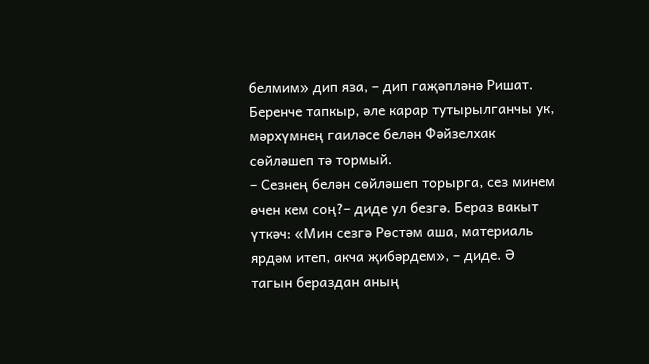белмим» дип яза, – дип гаҗәпләнә Ришат.
Беренче тапкыр, әле карар тутырылганчы ук, мәрхүмнең гаиләсе белән Фәйзелхак сөйләшеп тә тормый.
– Сезнең белән сөйләшеп торырга, сез минем өчен кем соң?– диде ул безгә. Бераз вакыт үткәч: «Мин сезгә Рөстәм аша, материаль ярдәм итеп, акча җибәрдем», – диде. Ә тагын бераздан аның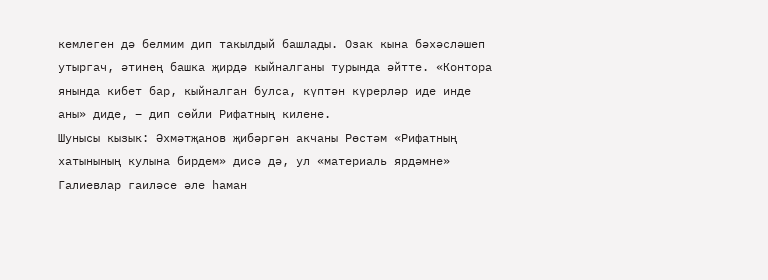кемлеген дә белмим дип такылдый башлады. Озак кына бәхәсләшеп утыргач, әтинең башка җирдә кыйналганы турында әйтте. «Контора янында кибет бар, кыйналган булса, күптән күрерләр иде инде аны» диде, – дип сөйли Рифатның килене.
Шунысы кызык: Әхмәтҗанов җибәргән акчаны Рөстәм «Рифатның хатынының кулына бирдем» дисә дә, ул «материаль ярдәмне» Галиевлар гаиләсе әле һаман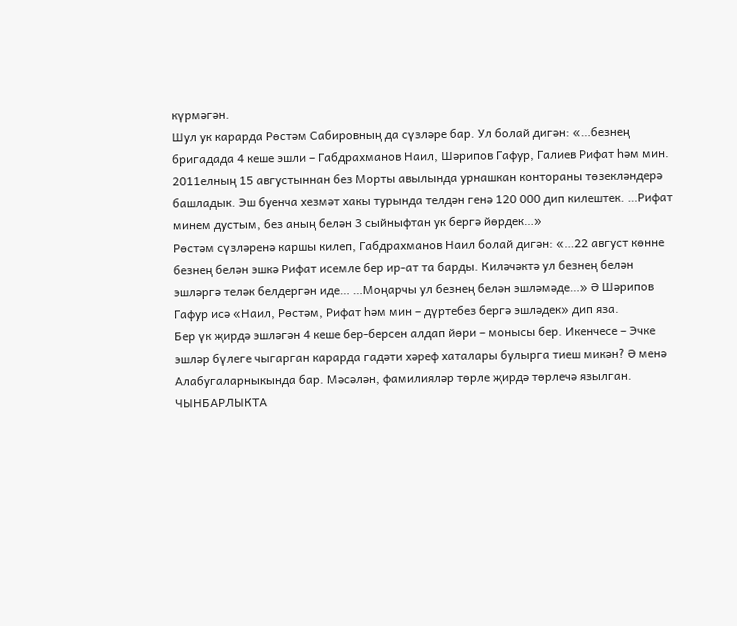күрмәгән.
Шул ук карарда Рөстәм Сабировның да сүзләре бар. Ул болай дигән: «…безнең бригадада 4 кеше эшли – Габдрахманов Наил, Шәрипов Гафур, Галиев Рифат һәм мин. 2011елның 15 августыннан без Морты авылында урнашкан контораны төзекләндерә башладык. Эш буенча хезмәт хакы турында телдән генә 120 000 дип килештек. …Рифат минем дустым, без аның белән 3 сыйныфтан ук бергә йөрдек…»
Рөстәм сүзләренә каршы килеп, Габдрахманов Наил болай дигән: «…22 август көнне безнең белән эшкә Рифат исемле бер ир-ат та барды. Киләчәктә ул безнең белән эшләргә теләк белдергән иде… …Моңарчы ул безнең белән эшләмәде…» Ә Шәрипов Гафур исә «Наил, Рөстәм, Рифат һәм мин – дүртебез бергә эшләдек» дип яза.
Бер үк җирдә эшләгән 4 кеше бер-берсен алдап йөри – монысы бер. Икенчесе – Эчке эшләр бүлеге чыгарган карарда гадәти хәреф хаталары булырга тиеш микән? Ә менә Алабугаларныкында бар. Мәсәлән, фамилияләр төрле җирдә төрлечә язылган.
ЧЫНБАРЛЫКТА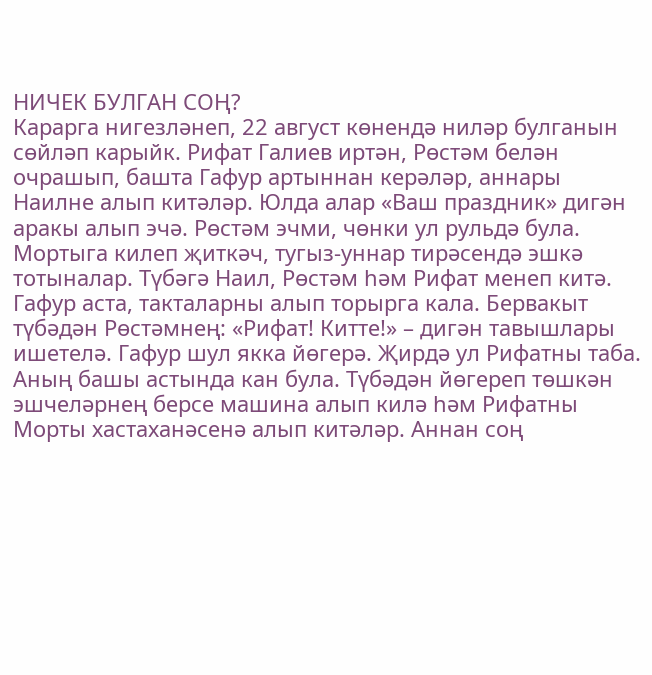НИЧЕК БУЛГАН СОҢ?
Карарга нигезләнеп, 22 август көнендә ниләр булганын сөйләп карыйк. Рифат Галиев иртән, Рөстәм белән очрашып, башта Гафур артыннан керәләр, аннары Наилне алып китәләр. Юлда алар «Ваш праздник» дигән аракы алып эчә. Рөстәм эчми, чөнки ул рульдә була. Мортыга килеп җиткәч, тугыз-уннар тирәсендә эшкә тотыналар. Түбәгә Наил, Рөстәм һәм Рифат менеп китә. Гафур аста, такталарны алып торырга кала. Бервакыт түбәдән Рөстәмнең: «Рифат! Китте!» – дигән тавышлары ишетелә. Гафур шул якка йөгерә. Җирдә ул Рифатны таба. Аның башы астында кан була. Түбәдән йөгереп төшкән эшчеләрнең берсе машина алып килә һәм Рифатны Морты хастаханәсенә алып китәләр. Аннан соң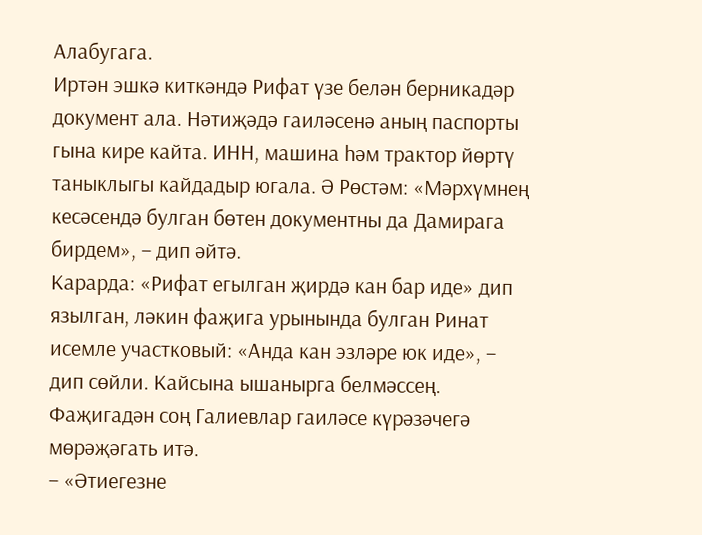Алабугага.
Иртән эшкә киткәндә Рифат үзе белән берникадәр документ ала. Нәтиҗәдә гаиләсенә аның паспорты гына кире кайта. ИНН, машина һәм трактор йөртү таныклыгы кайдадыр югала. Ә Рөстәм: «Мәрхүмнең кесәсендә булган бөтен документны да Дамирага бирдем», – дип әйтә.
Карарда: «Рифат егылган җирдә кан бар иде» дип язылган, ләкин фаҗига урынында булган Ринат исемле участковый: «Анда кан эзләре юк иде», – дип сөйли. Кайсына ышанырга белмәссең.
Фаҗигадән соң Галиевлар гаиләсе күрәзәчегә мөрәҗәгать итә.
– «Әтиегезне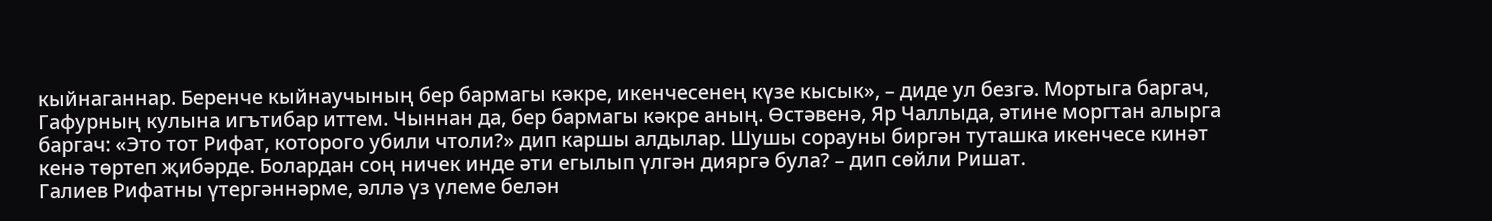кыйнаганнар. Беренче кыйнаучының бер бармагы кәкре, икенчесенең күзе кысык», – диде ул безгә. Мортыга баргач, Гафурның кулына игътибар иттем. Чыннан да, бер бармагы кәкре аның. Өстәвенә, Яр Чаллыда, әтине моргтан алырга баргач: «Это тот Рифат, которого убили чтоли?» дип каршы алдылар. Шушы сорауны биргән туташка икенчесе кинәт кенә төртеп җибәрде. Болардан соң ничек инде әти егылып үлгән дияргә була? – дип сөйли Ришат.
Галиев Рифатны үтергәннәрме, әллә үз үлеме белән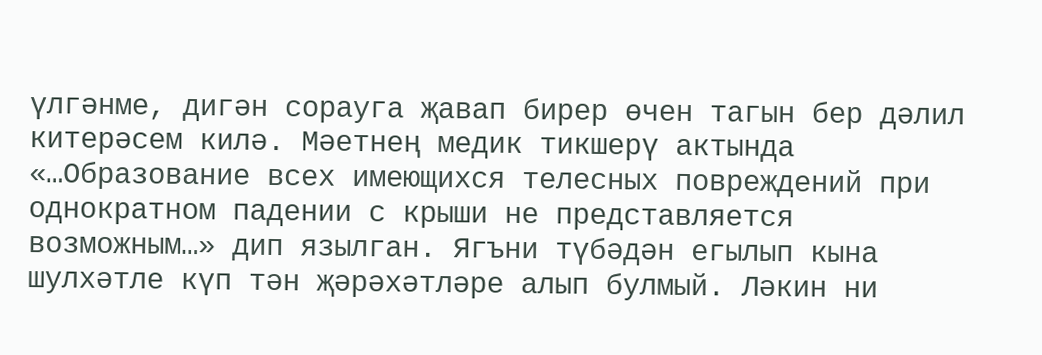үлгәнме, дигән сорауга җавап бирер өчен тагын бер дәлил китерәсем килә. Мәетнең медик тикшерү актында «…Образование всех имеющихся телесных повреждений при однократном падении с крыши не представляется возможным…» дип язылган. Ягъни түбәдән егылып кына шулхәтле күп тән җәрәхәтләре алып булмый. Ләкин ни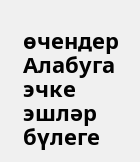өчендер Алабуга эчке эшләр бүлеге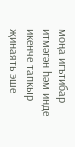моңа игътибар итмәгән һәм инде икенче тапкыр җинаять эше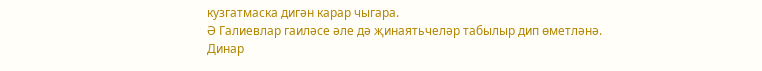кузгатмаска дигән карар чыгара.
Ә Галиевлар гаиләсе әле дә җинаятьчеләр табылыр дип өметләнә.
Динар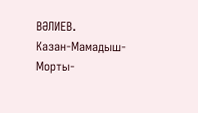ВӘЛИЕВ.
Казан-Мамадыш-Морты-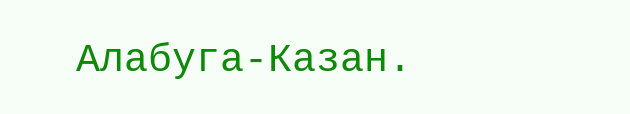Алабуга-Казан.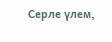Серле үлем,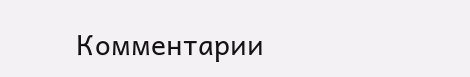Комментарии